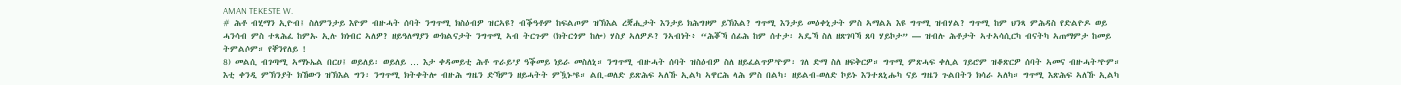AMAN TEKESTE W.
# ሕቶ ብሂማን ኢዮብ፤ ስለምንታይ እዮም ብዙሓት ሰባት ንግጥሚ ክስዕብዎ ዝርኣዩ? ብቕዓቶም ከፍልጦም ዝኽእል ረቛሒታት እንታይ ክሕግዞም ይኽእል? ግጥሚ እንታይ መዕቀኒታት ምስ ኣማልአ እዩ ግጥሚ ዝብሃል? ግጥሚ ከም ህንጻ ምሕዳስ የድልዮዶ ወይ ሓንሳብ ምስ ተጻሕፈ ከምኡ ኢሉ ክነብር ኣለዎ? ዘይዓለማያን ውክልናታት ንግጥሚ ኣብ ትርጉም (ክትርጎም ከሎ) ሃስያ ኣለዎዶ? ንኣብነት፥ “ሕቖኻ ሰፊሕ ከም ሰተታ፡ ኣዴኻ ስለ ዘጽገባኻ ጸባ ሃይኮታ” — ዝብሉ ሕቶታት ኣተኣሳሲርካ ብናትካ ኣጠማምታ ከመይ ትምልሶም። የቐንየለይ !
8) መልሲ ብገጣሚ ኣማኑኤል በርሀ፤ ወይለይ፡ ወይለይ … እታ ቀዳመይቲ ሕቶ ጥራይ’ያ ዓቕመይ ነይራ መስለኒ። ንግጥሚ ብዙሓት ሰባት ዝስዕብዎ ስለ ዘይፈልጥዎ’ዮም፡ ገለ ድማ ስለ ዘፍቅርዎ። ግጥሚ ምጽሓፍ ቀሊል ገይሮም ዝቆጽርዎ ሰባት ኣመና ብዙሓት’ዮም። እቲ ቀንዲ ምኽንያት ክኸውን ዝኽእል ግን፡ ንግጥሚ ክትቀትሎ ብዙሕ ግዜን ድኻምን ዘይሓትት ምዃኑ’ዩ። ልቢ-ወለድ ይጽሕፍ ኣለኹ ኢልካ ኣዋርሕ ላሕ ምስ በልካ፡ ዘይልብ-ወለድ ኮይኑ እንተጸኒሑካ ናይ ግዜን ጉልበትን ክሳራ ኣለካ። ግጥሚ እጽሕፍ ኣለኹ ኢልካ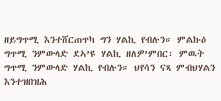ዘይግጥሚ እንተሸርጠጥካ ግን ሃልኪ የብሉን። ምልኩዕ ግጥሚ ንምውላድ ደኣ’ዩ ሃልኪ ዘለዎ’ምበር፡ ምዉት ግጥሚ ንምውላድ ሃልኪ የብሉን። ህየሳን ናጻ ምብህሃልን እንተዝበዝሕ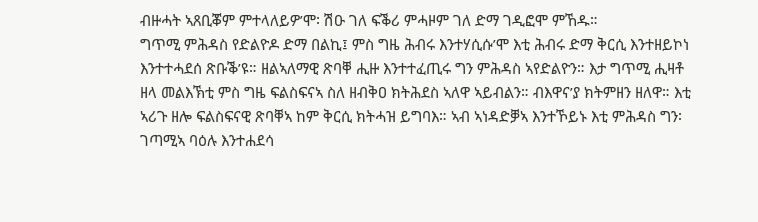ብዙሓት ኣጸቢቖም ምተላለይዎ’ሞ፡ ሽዑ ገለ ፍቕሪ ምሓዞም ገለ ድማ ገዲፎሞ ምኸዱ።
ግጥሚ ምሕዳስ የድልዮዶ ድማ በልኪ፤ ምስ ግዜ ሕብሩ እንተሃሲሱ’ሞ እቲ ሕብሩ ድማ ቅርሲ እንተዘይኮነ እንተተሓደሰ ጽቡቕ’ዩ። ዘልኣለማዊ ጽባቐ ሒዙ እንተተፈጢሩ ግን ምሕዳስ ኣየድልዮን። እታ ግጥሚ ሒዛቶ ዘላ መልእኽቲ ምስ ግዜ ፍልስፍናኣ ስለ ዘብቅዐ ክትሕደስ ኣለዋ ኣይብልን። ብእዋና’ያ ክትምዘን ዘለዋ። እቲ ኣሪጉ ዘሎ ፍልስፍናዊ ጽባቐኣ ከም ቅርሲ ክትሓዝ ይግባእ። ኣብ ኣነዳድቓኣ እንተኾይኑ እቲ ምሕዳስ ግን፡ ገጣሚኣ ባዕሉ እንተሐደሳ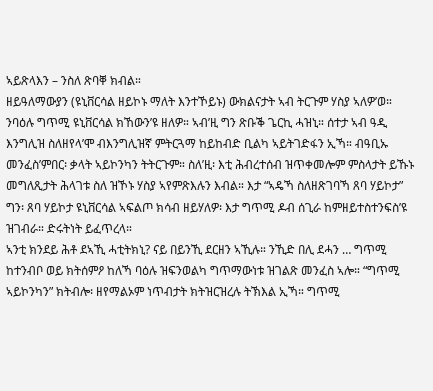ኣይጽላእን – ንስለ ጽባቐ ክብል።
ዘይዓለማውያን (ዩኒቨርሳል ዘይኮኑ ማለት እንተኾይኑ) ውክልናታት ኣብ ትርጉም ሃስያ ኣለዎ’ወ። ንባዕሉ ግጥሚ ዩኒቨርሳል ክኸውን’ዩ ዘለዎ። ኣብ’ዚ ግን ጽቡቕ ጌርኪ ሓዝኒ። ሰተታ ኣብ ዓዲ እንግሊዝ ስለዘየላ’ሞ ብእንግሊዝኛ ምትርጓማ ከይከብድ ቢልካ ኣይትገድፋን ኢኻ። ብዓቢኡ መንፈስ’ምበር፡ ቃላት ኣይኮንካን ትትርጉም። ስለ’ዚ፡ እቲ ሕብረተሰብ ዝጥቀመሎም ምስላታት ይኹኑ መግለጺታት ሕላገቱ ስለ ዝኾኑ ሃስያ ኣየምጽእሉን እብል። እታ “ኣዴኻ ስለዘጽገባኻ ጸባ ሃይኮታ” ግን፡ ጸባ ሃይኮታ ዩኒቨርሳል ኣፍልጦ ክሳብ ዘይሃለዎ፡ እታ ግጥሚ ዶብ ሰጊራ ከምዘይተስተንፍስ’ዩ ዝገብራ። ድሩትነት ይፈጥረላ።
ኣንቲ ክንደይ ሕቶ ደኣኺ ሓቲትክኒ? ናይ በይንኺ ደርዘን ኣኺሉ። ንኺድ በሊ ደሓን … ግጥሚ ከተንብቦ ወይ ክትሰምዖ ከለኻ ባዕሉ ዝፍንወልካ ግጥማውነቱ ዝገልጽ መንፈስ ኣሎ። “ግጥሚ ኣይኮንካን” ክትብሎ፡ ዘየማልኦም ነጥብታት ክትዝርዝረሉ ትኽእል ኢኻ። ግጥሚ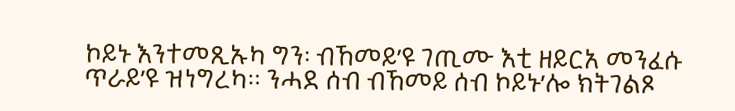ኮይኑ እንተመጺኡካ ግን፡ ብኸመይ’ዩ ገጢሙ እቲ ዘይርአ መንፈሱ ጥራይ’ዩ ዝነግረካ። ንሓደ ሰብ ብኸመይ ሰብ ኮይኑ’ሎ ክትገልጾ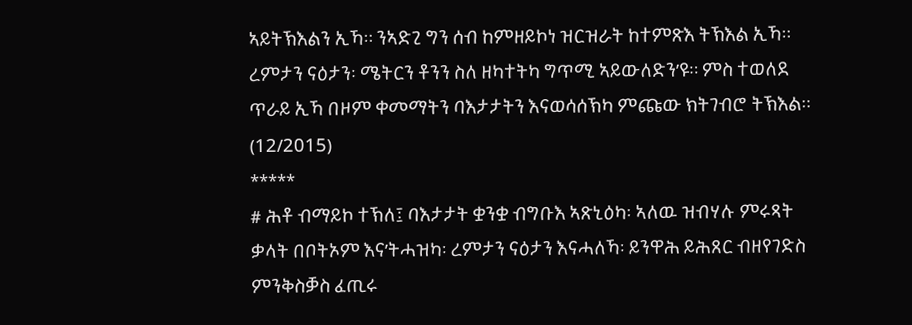ኣይትኽእልን ኢኻ። ንኣድጊ ግን ሰብ ከምዘይኮነ ዝርዝራት ከተምጽእ ትኽእል ኢኻ። ረምታን ናዕታን፡ ሜትርን ቶንን ስለ ዘካተትካ ግጥሚ ኣይውለድን’ዩ። ምስ ተወለደ ጥራይ ኢኻ በዞም ቀመማትን ባእታታትን እናወሳሰኽካ ምጩው ክትገብሮ ትኽእል።
(12/2015)
*****
# ሕቶ ብማይኮ ተኽለ፤ ባእታታት ቋንቋ ብግቡእ ኣጽኒዕካ፡ ኣለዉ ዝብሃሉ ምሩጻት ቃላት በቦትኦም እና’ትሓዝካ፡ ረምታን ናዕታን እናሓለኻ፡ ይንዋሕ ይሕጸር ብዘየገድስ ምንቅስቓስ ፈጢሩ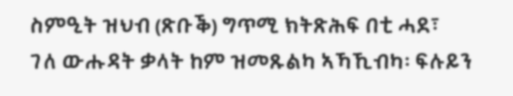ስምዒት ዝህብ (ጽቡቕ) ግጥሚ ክትጽሕፍ በቲ ሓደ፣
ገለ ውሑዳት ቃላት ከም ዝመጹልካ ኣኻኺብካ፡ ፍሉይን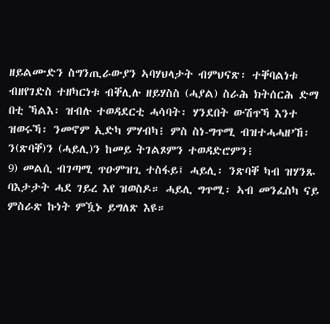ዘይልሙድን ስግንጢራውያን ኣባሃህላታት ብምህናጽ፡ ተቐባልነቱ ብዘየገድስ ተዘካርነቱ ብቐሊሉ ዘይሃስስ (ሓያል) ስራሕ ክትሰርሕ ድማ በቲ ኻልእ፡ ዝብሉ ተወዳደርቲ ሓሳባት፡ ሃንደበት ውሽጥኻ እንተ ዝወሩኻ፡ ንመኖም ኢድካ ምሃብካ፧ ምስ ስነ-ግጥሚ ብዝተሓሓዘ’ኸ፡ ን(ጽባቐ)ን (ሓይሊ)ን ከመይ ትገልጾምን ተወዳድሮምን፧
9) መልሲ ብገጣሚ ጥዑምዝጊ ተስፋይ፤ ሓይሊ፡ ንጽባቐ ካብ ዝሃንጹ ባእታታት ሓደ ገይረ እየ ዝወስዶ። ሓይሊ ግጥሚ፡ ኣብ መንፈስካ ናይ ምስራጽ ኩነት ምዃኑ ይግለጽ እዩ።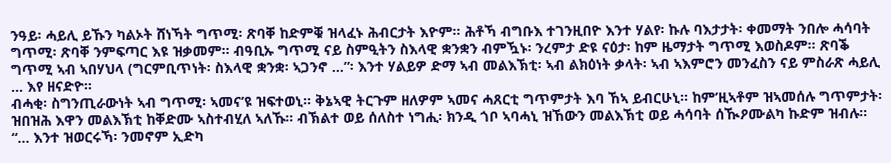ንዓይ፡ ሓይሊ ይኹን ካልኦት ሸነኻት ግጥሚ፡ ጽባቐ ከድምቑ ዝላፈኑ ሕብርታት እዮም። ሕቶኻ ብግቡእ ተገንዚበዮ እንተ ሃልየ፡ ኩሉ ባእታታት፡ ቀመማት ንበሎ ሓሳባት ግጥሚ፡ ጽባቐ ንምፍጣር እዩ ዝቃመም። ብዓቢኡ ግጥሚ ናይ ስምዒትን ስእላዊ ቋንቋን ብምዃኑ፡ ንረምታ ድዩ ናዕታ፡ ከም ዜማታት ግጥሚ እወስዶም። ጽባቕ ግጥሚ ኣብ ኣበሃህላ (ግርምቢጥነት፡ ስእላዊ ቋንቋ፡ ኣጋንኖ …”፡ እንተ ሃልይዎ ድማ ኣብ መልእኽቲ፡ ኣብ ልክዕነት ቃላት፡ ኣብ ኣእምሮን መንፈስን ናይ ምስራጽ ሓይሊ … እየ ዘናድዮ።
ብሓቂ፡ ስግንጢራውነት ኣብ ግጥሚ፡ ኣመና’ዩ ዝፍተወኒ። ቅኔኣዊ ትርጉም ዘለዎም ኣመና ሓጸርቲ ግጥምታት እባ ኸኣ ይብርሁኒ። ከም’ዚኣቶም ዝኣመሰሉ ግጥምታት፡ ዝበዝሕ እዋን መልእኽቲ ከቐድሙ ኣስተብሂለ ኣለኹ። ብኽልተ ወይ ሰለስተ ነግሒ፡ ክንዲ ጎቦ ኣባሓኒ ዝኸውን መልእኽቲ ወይ ሓሳባት ሰዂዖሙልካ ኩድም ዝብሉ። “… እንተ ዝወርሩኻ፡ ንመኖም ኢድካ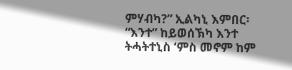ምሃብካ?” ኢልካኒ እምበር፡ “እንተ” ከይወሰኽካ እንተ ትሓትተኒስ ‘ምስ መኖም ከም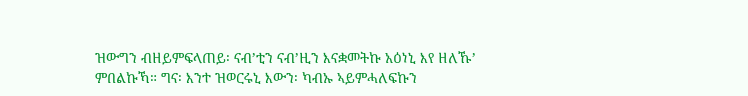ዝውግን ብዘይምፍላጠይ፡ ናብ’ቲን ናብ’ዚን እናቋመትኩ አዕነኒ እየ ዘለኹ’ ምበልኩኻ። ግና፡ እንተ ዝወርሩኒ እውን፡ ካብኡ ኣይምሓለፍኩን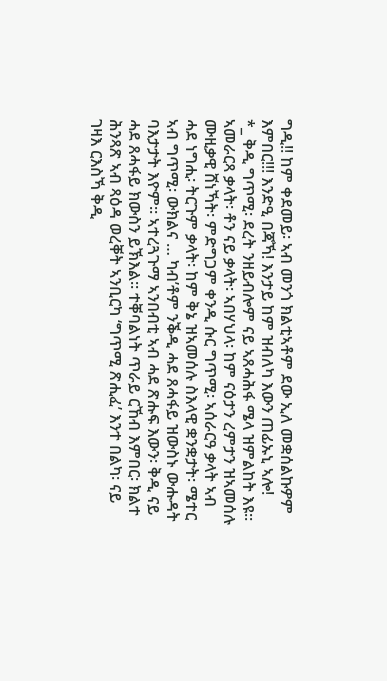ግዲ!! ከም ቀደመይ፡ ኣብ መንጎ ክልቲኣቶም ደው ኢለ መቋሰልኩዎም እምበር!!! እንድዒ በጃኻ! እንታይ ከም ዝብለካ እውን ጠፊኡኒ ኣሎ!
*_ ቅዲ ግጥሚ፡ ደረት ንዘይብሎም ናይ ኣጸሓሕፋ ሜላ ዝምልከት እዩ። ኣመራርጻ ቃላት፡ ቶን ናይ ቃላት፡ ኣበሃህላ፡ ከም ናዕታን ረምታን ዝኣመሰሉ ሙዚቃዊ ሸነኻት፡ ምድግጋም ቀንዲ ሱር ግጥሚ፡ ኣሰራርዓ ቃላት ኣብ ሓደ ነግሒ፡ ትርጉም ቃላት፡ ከም ቅኔ ዝኣመሰሉ ስእላዊ ቋንቋታት፡ ሜተር ኣብ ግጥሚ፡ ውክልና … ካብ’ቶም ንቕዲ ሓደ ጸሓፋይ ዝውስኑ ውሑዳት ባእታታት እዮም። ኣተረጓጉማ ኣንበብቲ ኣብ ሓደ ጽሑፍ እውን፡ ቅዲ ናይ ሓደ ጸሓፋይ ክውስን ይኽእል። ተቐባልነት ጥራይ ርኸብ እምበር፡ ክልተ ሕንጻጽ ኣብ ጻዕዳ ወረቐት ኣንቢርካ ‘ግጥሚ ጽሒፈ’ እንተ በልካ፡ ናይ ገዛእ ርእስኻ ቅዲ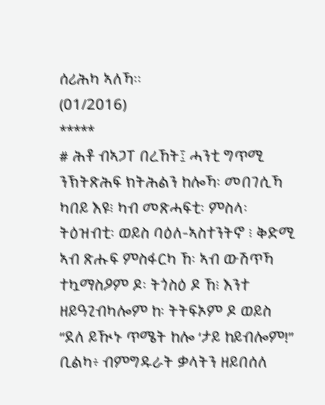ሰሪሕካ ኣለኻ።
(01/2016)
*****
# ሕቶ ብኣጋፐ በረኸት፤ ሓንቲ ግጥሚ ንኽትጽሕፍ ክትሕልን ከሎኻ፡ መበገሲኻ ካበይ እዩ፧ ካብ መጽሓፍቲ፡ ምስላ፡ ትዕዝብቲ፡ ወይስ ባዕለ-ኣስተንትኖ ፧ ቅድሚ ኣብ ጽሑፍ ምስፋርካ ኸ፡ ኣብ ውሽጥኻ ተኳማስዖም ዶ፡ ትጎስዕ ዶ ኸ፧ እንተ ዘይዓጊብካሎም ከ፡ ትትፍኦም ዶ ወይስ “ደለ ይዂኑ ጥሜት ከሎ ‘ታይ ከይብሎም!” ቢልካ፥ ብምግዱራት ቃላትን ዘይበሰለ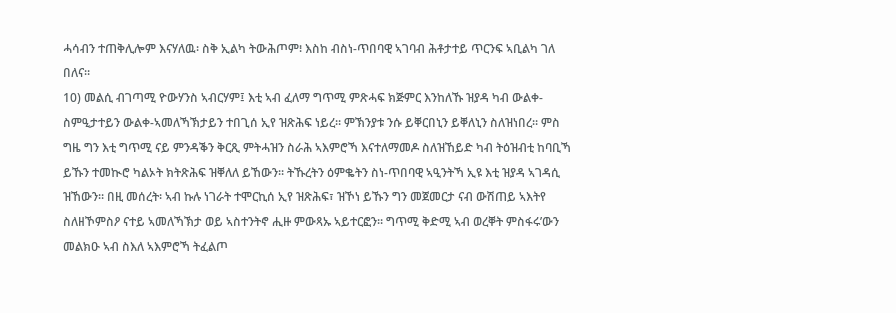ሓሳብን ተጠቅሊሎም እናሃለዉ፡ ስቅ ኢልካ ትውሕጦም፧ እስከ ብስነ-ጥበባዊ ኣገባብ ሕቶታተይ ጥርንፍ ኣቢልካ ገለ በለና።
10) መልሲ ብገጣሚ ዮውሃንስ ኣብርሃም፤ እቲ ኣብ ፈለማ ግጥሚ ምጽሓፍ ክጅምር እንከለኹ ዝያዳ ካብ ውልቀ-ስምዒታተይን ውልቀ-ኣመለኻኽታይን ተበጊሰ ኢየ ዝጽሕፍ ነይረ። ምኽንያቱ ንሱ ይቐርበኒን ይቐለኒን ስለዝነበረ። ምስ ግዜ ግን እቲ ግጥሚ ናይ ምንዳቕን ቅርጺ ምትሓዝን ስራሕ ኣእምሮኻ እናተለማመዶ ስለዝኸይድ ካብ ትዕዝብቲ ከባቢኻ ይኹን ተመኲሮ ካልኦት ክትጽሕፍ ዝቐለለ ይኸውን። ትኹረትን ዕምቈትን ስነ-ጥበባዊ ኣዒንትኻ ኢዩ እቲ ዝያዳ ኣገዳሲ ዝኸውን። በዚ መሰረት፡ ኣብ ኩሉ ነገራት ተሞርኪሰ ኢየ ዝጽሕፍ፣ ዝኾነ ይኹን ግን መጀመርታ ናብ ውሽጠይ ኣእትየ ስለዘኾምስዖ ናተይ ኣመለኻኽታ ወይ ኣስተንትኖ ሒዙ ምውጻኡ ኣይተርፎን። ግጥሚ ቅድሚ ኣብ ወረቐት ምስፋሩ’ውን መልክዑ ኣብ ስእለ ኣእምሮኻ ትፈልጦ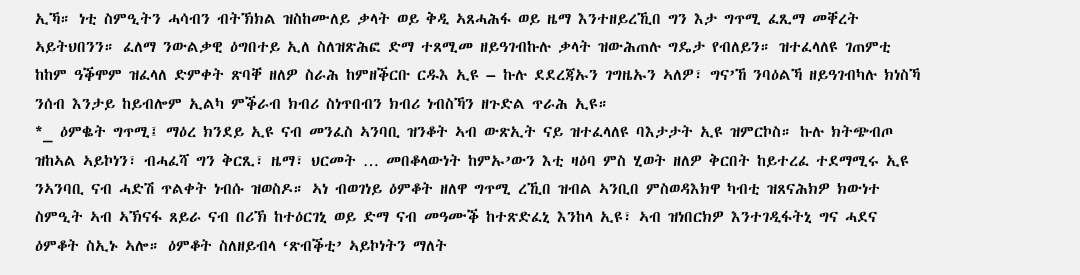ኢኻ። ነቲ ስምዒትን ሓሳብን ብትኽክል ዝስከሙለይ ቃላት ወይ ቅዲ ኣጸሓሕፋ ወይ ዜማ እንተዘይረኺበ ግን እታ ግጥሚ ፈጺማ መቐረት ኣይትህበንን። ፈለማ ንውልቃዊ ዕግበተይ ኢለ ስለዝጽሕፎ ድማ ተጸሚመ ዘይዓገብኩሉ ቃላት ዝውሕጠሉ ግዴታ የብለይን። ዝተፈላለዩ ገጠምቲ ከከም ዓቕሞም ዝፈላለ ድምቀት ጽባቐ ዘለዎ ስራሕ ከምዘቕርቡ ርዱእ ኢዩ – ኩሉ ደደረጃኡን ገግዜኡን ኣለዎ፣ ግና’ኸ ንባዕልኻ ዘይዓገብካሉ ክነስኻ ንሰብ እንታይ ከይብሎም ኢልካ ምቕራብ ክብሪ ስነጥበብን ክብሪ ነብስኻን ዘጉድል ጥራሕ ኢዩ።
*_ ዕምቈት ግጥሚ፤ ማዕረ ክንደይ ኢዩ ናብ መንፈስ ኣንባቢ ዝንቆት ኣብ ውጽኢት ናይ ዝተፈላለዩ ባእታታት ኢዩ ዝምርኮስ። ኩሉ ክትጭብጦ ዝከኣል ኣይኮነን፣ ብሓፈሻ ግን ቅርጺ፣ ዜማ፣ ህርመት … መበቆላውነት ከምኡ’ውን እቲ ዛዕባ ምስ ሂወት ዘለዎ ቅርበት ከይተረፈ ተደማሚሩ ኢዩ ንኣንባቢ ናብ ሓድሽ ጥልቀት ነብሱ ዝወስዶ። ኣነ ብወገነይ ዕምቆት ዘለዋ ግጥሚ ረኺበ ዝብል ኣንቢበ ምስወዳእክዋ ካብቲ ዝጸናሕክዎ ክውነተ ስምዒት ኣብ ኣኽናፋ ጸይራ ናብ በሪኽ ከተዕርገኒ ወይ ድማ ናብ መዓሙቕ ከተጽድፈኒ እንከላ ኢዩ፣ ኣብ ዝነበርክዎ እንተገዲፋትኒ ግና ሓደና ዕምቆት ስኢኑ ኣሎ። ዕምቆት ስለዘይብላ ‘ጽብቕቲ’ ኣይኮነትን ማለት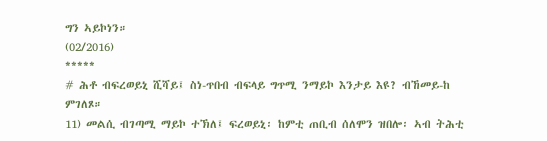ግን ኣይኮነን።
(02/2016)
*****
# ሕቶ ብፍረወይኒ ሺሻይ፤ ስነ-ጥበብ ብፍላይ ግጥሚ ንማይኮ እንታይ እዩ? ብኸመይ-ከ ምገለጾ።
11) መልሲ ብገጣሚ ማይኮ ተኽለ፤ ፍረወይኒ፡ ከምቲ ጠቢብ ሰለሞን ዝበሎ፡ ኣብ ትሕቲ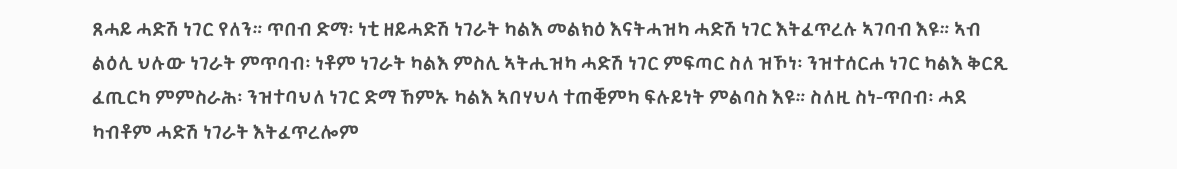ጸሓይ ሓድሽ ነገር የለን። ጥበብ ድማ፡ ነቲ ዘይሓድሽ ነገራት ካልእ መልክዕ እናትሓዝካ ሓድሽ ነገር እትፈጥረሉ ኣገባብ እዩ። ኣብ ልዕሊ ህሉው ነገራት ምጥባብ፡ ነቶም ነገራት ካልእ ምስሊ ኣትሒዝካ ሓድሽ ነገር ምፍጣር ስለ ዝኾነ፡ ንዝተሰርሐ ነገር ካልእ ቅርጺ ፈጢርካ ምምስራሕ፡ ንዝተባህለ ነገር ድማ ኸምኡ ካልእ ኣበሃህላ ተጠቒምካ ፍሉይነት ምልባስ እዩ። ስለዚ ስነ-ጥበብ፡ ሓደ ካብቶም ሓድሽ ነገራት እትፈጥረሎም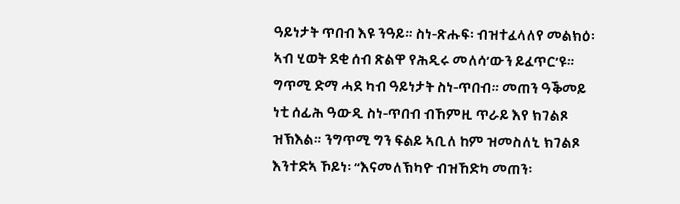ዓይነታት ጥበብ እዩ ንዓይ። ስነ-ጽሑፍ፡ ብዝተፈላለየ መልክዕ፡ ኣብ ሂወት ደቂ ሰብ ጽልዋ የሕዲሩ መለሳ’ውን ይፈጥር’ዩ። ግጥሚ ድማ ሓደ ካብ ዓይነታት ስነ-ጥበብ። መጠን ዓቕመይ ነቲ ሰፊሕ ዓውዲ ስነ-ጥበብ ብኸምዚ ጥራይ እየ ክገልጾ ዝኽእል። ንግጥሚ ግን ፍልይ ኣቢለ ከም ዝመስለኒ ክገልጾ እንተድኣ ኾይነ፡ “እናመለኽካዮ ብዝኸድካ መጠን፡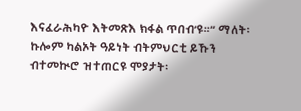እናፈራሕካዮ እትመጽእ ክፋል ጥበብ’ዩ።” ማለት፡ ኩሎም ካልኦት ዓይነት ብትምህርቲ ይኹን ብተመኲሮ ዝተጠርዩ ሞያታት፡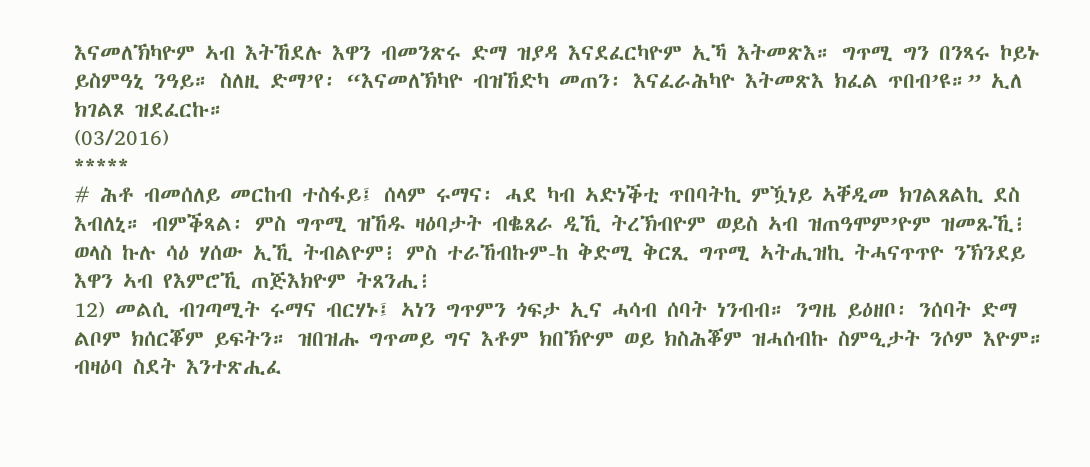እናመለኽካዮም ኣብ እትኸደሉ እዋን ብመንጽሩ ድማ ዝያዳ እናደፈርካዮም ኢኻ እትመጽእ። ግጥሚ ግን በንጻሩ ኮይኑ ይስምዓኒ ንዓይ። ስለዚ ድማ’የ፡ “እናመለኽካዮ ብዝኸድካ መጠን፡ እናፈራሕካዮ እትመጽእ ክፈል ጥበብ’ዩ።” ኢለ ክገልጾ ዝደፈርኩ።
(03/2016)
*****
# ሕቶ ብመሰለይ መርከብ ተስፋይ፤ ሰላም ሩማና፡ ሓደ ካብ ኣድነቕቲ ጥበባትኪ ምዃነይ ኣቐዲመ ክገልጸልኪ ደስ እብለኒ። ብምቕጻል፡ ምስ ግጥሚ ዝኸዱ ዛዕባታት ብቈጸራ ዲኺ ትረኽብዮም ወይስ ኣብ ዝጠዓሞም’ዮም ዝመጹኺ፧ ወላስ ኩሉ ሳዕ ሃሰው ኢኺ ትብልዮም፧ ምስ ተራኸብኩም-ከ ቅድሚ ቅርጺ ግጥሚ ኣትሒዝኪ ትሓናጥጥዮ ንኽንደይ እዋን ኣብ የእምሮኺ ጠጅእክዮም ትጸንሒ፧
12) መልሲ ብገጣሚት ሩማና ብርሃኑ፤ ኣነን ግጥምን ጎፍታ ኢና ሓሳብ ሰባት ነንብብ። ንግዜ ይዕዘቦ፡ ንሰባት ድማ ልቦም ክሰርቖም ይፍትን። ዝበዝሑ ግጥመይ ግና እቶም ክበኽዮም ወይ ክስሕቖም ዝሓሰብኩ ስምዒታት ንሶም እዮም። ብዛዕባ ስደት እንተጽሒፈ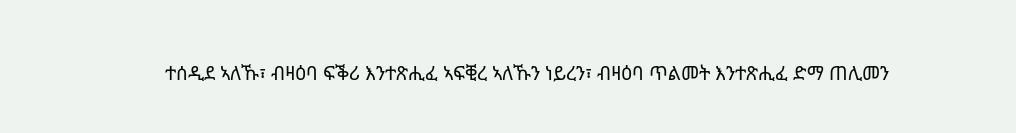ተሰዲደ ኣለኹ፣ ብዛዕባ ፍቕሪ እንተጽሒፈ ኣፍቒረ ኣለኹን ነይረን፣ ብዛዕባ ጥልመት እንተጽሒፈ ድማ ጠሊመን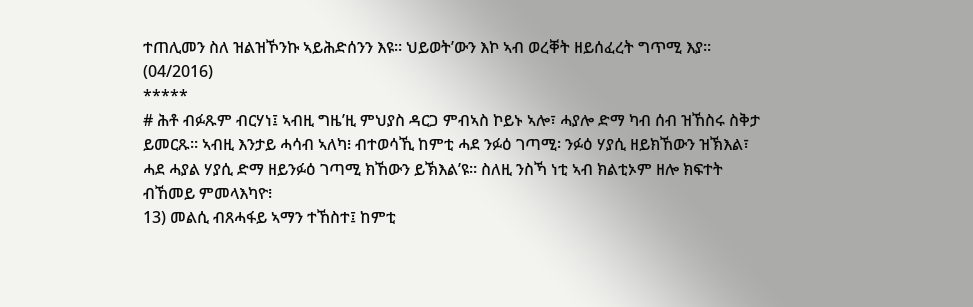ተጠሊመን ስለ ዝልዝኾንኩ ኣይሕድሰንን እዩ። ህይወት’ውን እኮ ኣብ ወረቐት ዘይሰፈረት ግጥሚ እያ።
(04/2016)
*****
# ሕቶ ብፉጹም ብርሃነ፤ ኣብዚ ግዜ’ዚ ምህያስ ዳርጋ ምብኣስ ኮይኑ ኣሎ፣ ሓያሎ ድማ ካብ ሰብ ዝኸስሩ ስቅታ ይመርጹ። ኣብዚ እንታይ ሓሳብ ኣለካ፧ ብተወሳኺ ከምቲ ሓደ ንፉዕ ገጣሚ፡ ንፉዕ ሃያሲ ዘይክኸውን ዝኽእል፣ ሓደ ሓያል ሃያሲ ድማ ዘይንፉዕ ገጣሚ ክኸውን ይኽእል’ዩ። ስለዚ ንስኻ ነቲ ኣብ ክልቲኦም ዘሎ ክፍተት ብኸመይ ምመላእካዮ፧
13) መልሲ ብጸሓፋይ ኣማን ተኸስተ፤ ከምቲ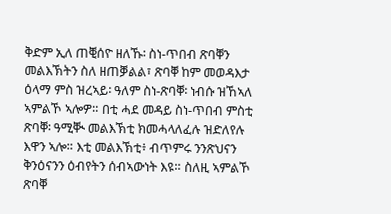ቅድም ኢለ ጠቒሰዮ ዘለኹ፡ ስነ-ጥበብ ጽባቐን መልእኽትን ስለ ዘጠቓልል፣ ጽባቐ ከም መወዳእታ ዕላማ ምስ ዝረኣይ፡ ዓለም ስነ-ጽባቐ፡ ነብሱ ዝኸኣለ ኣምልኾ ኣሎዎ። በቲ ሓደ መዳይ ስነ-ጥበብ ምስቲ ጽባቐ፡ ዓሚቚ መልእኽቲ ክመሓላለፈሉ ዝድለየሉ እዋን ኣሎ። እቲ መልእኽቲ፥ ብጥምሩ ንንጽህናን ቅንዕናንን ዕብየትን ሰብኣውነት እዩ። ስለዚ ኣምልኾ ጽባቐ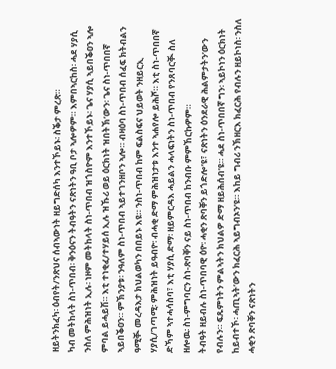ዘይትንክፈካ፡ ዕብየት/ንጽህና ሰብኣውነት ዘይግድሰካ እንተኾይኑ፡ ስቕታ ምረጽ።
ካብ መትከላት ስነ-ጥበብ፡ ቅንዕናን ትብዓትን ናጽነትን ዓቢ ቦታ ኣሎዎም። እምበኣርከስ፡ ሓደ ሃያሲ ንስለ ምሕዝነት ኢሉ፡ ነዞም መትከላት ስነ-ጥበብ ዝጎስዮም እንተኾይኑ፡ ጌና ሃያሲ ኣይበቕዐን ኣሎ ምባል ይሓይሽ። እቲ ተነቂፈ/ተሃይሰ ኢሉ ዝኹሪ ወይ ዕርክነት ዝበትኽ’ውን፡ ጌና ስነ-ጥበበኛ ኣይበቕዐን። ምኽንያቱ፡ ንዓለም ስነ-ጥበብ ኣይተገንዘቦን ኣሎ። ብዛዕባ ስነ-ጥበብ ሰፈፍ ክትብልን ዓሚቚ መረዳእታ ክህልወካን በበይኑ እዩ። ንስነ-ጥበብ ከም ፍልስፍና ህይወት ንዘይርኢ ሃያሲ/ገጣሚ፡ ምሕዝነት ይዓብዮ፡ ብሓቂ ድማ ምሕዝነታቱ እንተ ኣሐየሎ ይሕሾ። እቲ ስነ-ጥበበኛ ድኻም ኣተሓሳስባ፣ እቲ ሃያሲ ድማ፡ ዘይምርዳእ ሓይልን ሓላፍነትን ስነ-ጥበብ የንጸባርቚ ስለ ዘሎዉ፡ ስነ-ምግባርን ስነ-ጽባቐን ናይ ስነ-ጥበብ ከንብቡ ምምኸርኩዎም።
ትብዓት ዘይብሉ ስነ-ጥበባዊ ዕዮ፡ ሓቂን ጽባቐን ይጎድሎ’ዩ፣ ናጽነትን ዕንደራዊ ሕልምታትን’ውን የብሉን። ፍጹምነትን ምልኣትን ክህልዎ ድማ ዘይሕሰብ’ዩ። ሓደ ስነ-ጥበበኛ ግን፡ ኣይኮነን ዕርክነት ከይብተኾ፡ ሓጢኣት’ውን ክፈርሕ ኣይግብኦን’ዩ። እከይ ግብሪ ንኽዘርእ ክፈርሕ የብሉን ዘይኮነስ፡ ንስለ ሓቂን ጽባቐን ናጽነትን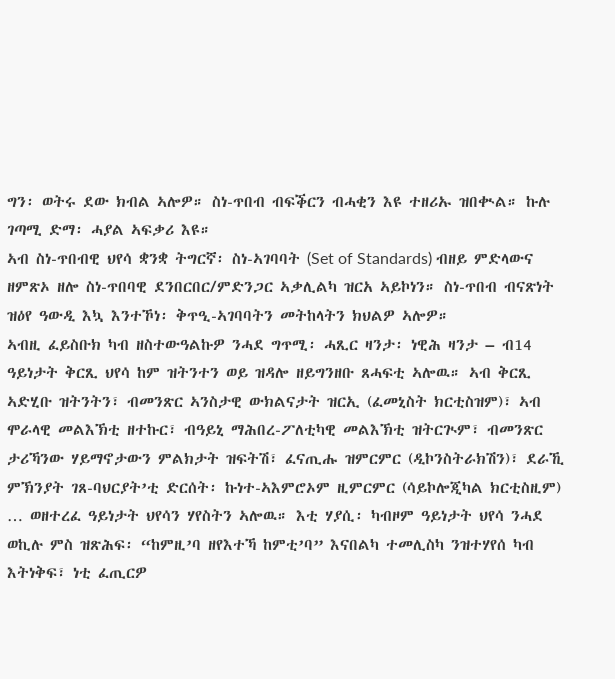ግን፡ ወትሩ ደው ክብል ኣሎዎ። ስነ-ጥበብ ብፍቕርን ብሓቂን እዩ ተዘሪኡ ዝበቊል። ኩሉ ገጣሚ ድማ፡ ሓያል ኣፍቃሪ እዩ።
ኣብ ስነ-ጥበብዊ ህየሳ ቋንቋ ትግርኛ፡ ስነ-ኣገባባት (Set of Standards) ብዘይ ምድላውና ዘምጽኦ ዘሎ ስነ-ጥበባዊ ደንበርበር/ምድንጋር ኣቃሊልካ ዝርአ ኣይኮነን። ስነ-ጥበብ ብናጽነት ዝዕየ ዓውዲ እኳ እንተኾነ፡ ቅጥዒ-ኣገባባትን መትከላትን ክህልዎ ኣሎዎ።
ኣብዚ ፈይስቡክ ካብ ዘስተውዓልኩዎ ንሓደ ግጥሚ፡ ሓጺር ዛንታ፡ ነዊሕ ዛንታ – ብ14 ዓይነታት ቅርጺ ህየሳ ከም ዝትንተን ወይ ዝዳሎ ዘይግንዘቡ ጸሓፍቲ ኣሎዉ። ኣብ ቅርጺ ኣድሂቡ ዝትንትን፣ ብመንጽር ኣንስታዊ ውክልናታት ዝርኢ (ፈመኒስት ክርቲስዝም)፣ ኣብ ሞራላዊ መልእኽቲ ዘተኩር፣ ብዓይኒ ማሕበረ-ፖለቲካዊ መልእኽቲ ዝትርጒም፣ ብመንጽር ታሪኻንው ሃይማኖታውን ምልክታት ዝፍትሽ፣ ፈናጢሑ ዝምርምር (ዲኮንስትራክሽን)፣ ደራኺ ምኽንያት ገጸ-ባህርያት’ቲ ድርሰት፡ ኩነተ-ኣእምሮኦም ዚምርምር (ሳይኮሎጂካል ክርቲስዚም) … ወዘተረፈ ዓይነታት ህየሳን ሃየስትን ኣሎዉ። እቲ ሃያሲ፡ ካብዞም ዓይነታት ህየሳ ንሓደ ወኪሉ ምስ ዝጽሕፍ፡ “ከምዚ’ባ ዘየእተኻ ከምቲ’ባ” እናበልካ ተመሊስካ ንዝተሃየሰ ካብ እትነቅፍ፣ ነቲ ፈጢርዎ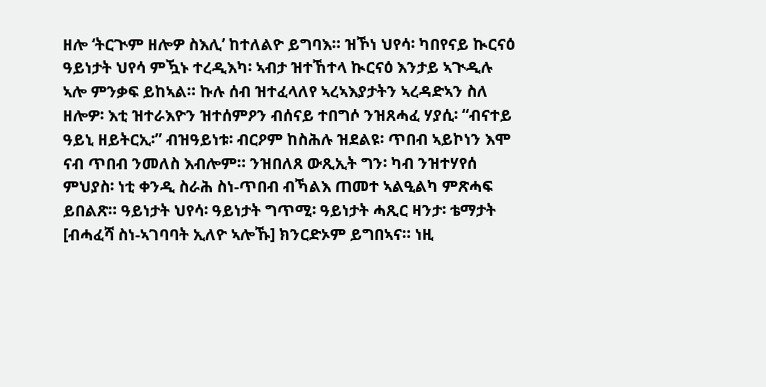ዘሎ ‘ትርጒም ዘሎዎ ስእሊ’ ከተለልዮ ይግባእ። ዝኾነ ህየሳ፡ ካበየናይ ኲርናዕ ዓይነታት ህየሳ ምዃኑ ተረዲእካ፡ ኣብታ ዝተኸተላ ኲርናዕ እንታይ ኣጒዲሉ ኣሎ ምንቃፍ ይከኣል። ኩሉ ሰብ ዝተፈላለየ ኣረኣእያታትን ኣረዳድኣን ስለ ዘሎዎ፡ እቲ ዝተራእዮን ዝተሰምዖን ብሰናይ ተበግሶ ንዝጸሓፈ ሃያሲ፡ “ብናተይ ዓይኒ ዘይትርኢ፡” ብዝዓይነቱ፡ ብርዖም ከስሕሉ ዝደልዩ፡ ጥበብ ኣይኮነን እሞ ናብ ጥበብ ንመለስ እብሎም። ንዝበለጸ ውጺኢት ግን፡ ካብ ንዝተሃየሰ ምህያስ፡ ነቲ ቀንዲ ስራሕ ስነ-ጥበብ ብኻልእ ጠመተ ኣልዒልካ ምጽሓፍ ይበልጽ። ዓይነታት ህየሳ፡ ዓይነታት ግጥሚ፡ ዓይነታት ሓጺር ዛንታ፡ ቴማታት [ብሓፈሻ ስነ-ኣገባባት ኢለዮ ኣሎኹ] ክንርድኦም ይግበኣና። ነዚ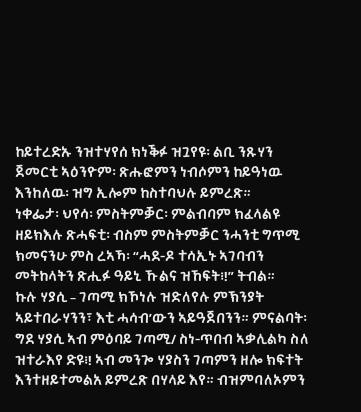ከይተረድኡ ንዝተሃየሰ ክነቕፉ ዝጓየዩ፡ ልቢ ንጹሃን ጀመርቲ ኣዕንዮም፡ ጽሑፎምን ነብሶምን ከይዓነዉ እንከለዉ፡ ዝግ ኢሎም ከስተባህሉ ይምረጽ።
ነቀፌታ፡ ህየሳ፡ ምስትምቓር፡ ምልብባም ክፈላልዩ ዘይክእሉ ጽሓፍቲ፡ ብስም ምስትምቓር ንሓንቲ ግጥሚ ክመናንሁ ምስ ረኣኻ፡ “ሓደ-ዶ ተሳኢኑ ኣገባብን መትከላትን ጽሒፉ ዓይኒ ኹልና ዝኸፍት፧!” ትብል።
ኩሉ ሃያሲ – ገጣሚ ክኾነሉ ዝድለየሉ ምኽንያት ኣይተበራሃንን፣ እቲ ሓሳብ’ውን ኣይዓጀበንን። ምናልባት፡ ግደ ሃያሲ ኣብ ምዕባይ ገጣሚ/ ስነ-ጥበብ ኣቃሊልካ ስለ ዝተራእየ ድዩ፧! ኣብ መንጐ ሃያስን ገጣምን ዘሎ ክፍተት እንተዘይተመልአ ይምረጽ በሃላይ እየ። ብዝምባለኦምን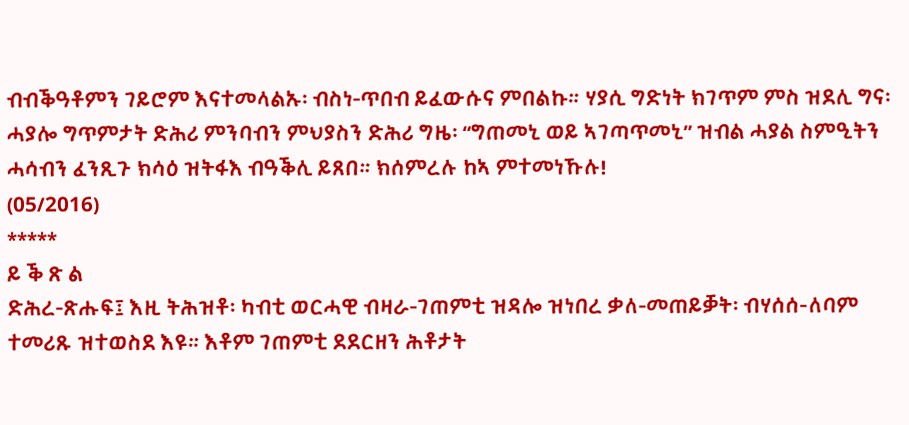ብብቕዓቶምን ገይሮም እናተመላልኡ፡ ብስነ-ጥበብ ይፈውሱና ምበልኩ። ሃያሲ ግድነት ክገጥም ምስ ዝደሊ ግና፡ ሓያሎ ግጥምታት ድሕሪ ምንባብን ምህያስን ድሕሪ ግዜ፡ “ግጠመኒ ወይ ኣገጣጥመኒ” ዝብል ሓያል ስምዒትን ሓሳብን ፈንጺጉ ክሳዕ ዝትፋእ ብዓቕሊ ይጸበ። ክሰምረሉ ከኣ ምተመነኹሉ!
(05/2016)
*****
ይ ቕ ጽ ል
ድሕረ-ጽሑፍ፤ እዚ ትሕዝቶ፡ ካብቲ ወርሓዊ ብዛራ-ገጠምቲ ዝዳሎ ዝነበረ ቃለ-መጠይቓት፡ ብሃሰሰ-ለባም ተመሪጹ ዝተወስደ እዩ። እቶም ገጠምቲ ደደርዘን ሕቶታት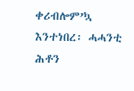ቀሪብሎም’ኳ እንተነበረ፡ ሓሓንቲ ሕቶን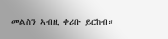መልስን ኣብዚ ቀሪቡ ይርከብ።